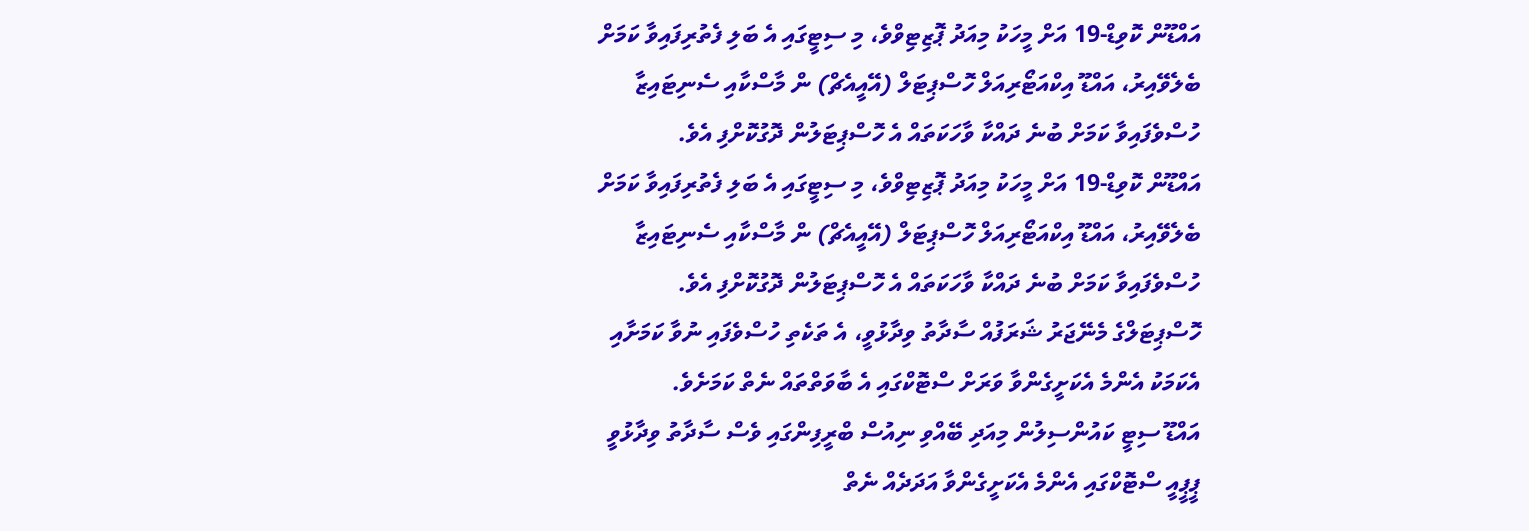އައްޑޫން ކޮވިޑް-19 އަށް މީހަކު މިއަދު ޕޮޒިޓިވްވެ، މި ސިޓީގައި އެ ބަލި ފެތުރިފައިވާ ކަމަށް ބެލެވޭއިރު، އައްޑޫ އިކްއަޓޯރިއަލް ހޮސްޕިޓަލް (އޭއީއެޗް) ން މާސްކާއި ސެނިޓައިޒާ ހުސްވެފައިވާ ކަމަށް ބުނެ ދައްކާ ވާހަކަތައް އެ ހޮސްޕިޓަލުން ދޮގުކޮށްފި އެވެ.
އައްޑޫން ކޮވިޑް-19 އަށް މީހަކު މިއަދު ޕޮޒިޓިވްވެ، މި ސިޓީގައި އެ ބަލި ފެތުރިފައިވާ ކަމަށް ބެލެވޭއިރު، އައްޑޫ އިކްއަޓޯރިއަލް ހޮސްޕިޓަލް (އޭއީއެޗް) ން މާސްކާއި ސެނިޓައިޒާ ހުސްވެފައިވާ ކަމަށް ބުނެ ދައްކާ ވާހަކަތައް އެ ހޮސްޕިޓަލުން ދޮގުކޮށްފި އެވެ.
ހޮސްޕިޓަލްގެ މެނޭޖަރު ޝަރަފުއް ސާދާތު ވިދާޅުވީ، އެ ތަކެތި ހުސްވެފައި ނުވާ ކަމަށާއި އެކަމަކު އެންމެ އެކަށީގެންވާ ވަރަށް ސްޓޮކްގައި އެ ބާވަތްތައް ނެތް ކަމަށެވެ.
އައްޑޫ ސިޓީ ކައުންސިލުން މިއަދި ބޭއްވި ނިއުސް ބްރީފިންގައި ވެސް ސާދާތު ވިދާޅުވީ ޕީޕީއީ ސްޓޮކްގައި އެންމެ އެކަށީގެންވާ އަދަދެއް ނެތް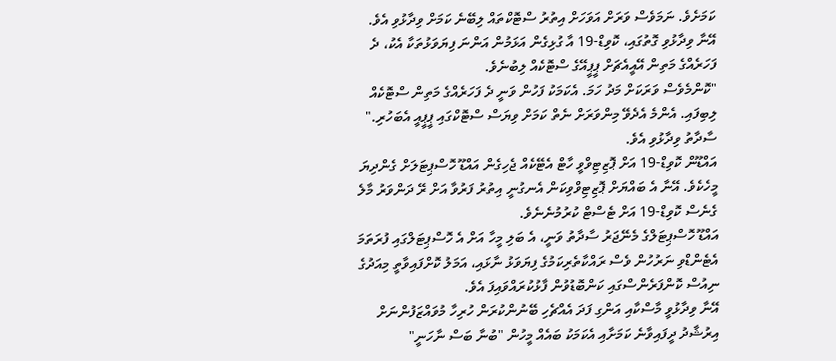ކަމަށެވެ. ނަމަވެސް ވަރަށް އަވަހަށް އިތުރު ސްޓޮކްތައް ލިބޭނެ ކަމަށް ވިދާޅުވި އެވެ.
އޭނާ ވިދާޅުވި ގޮތުގައި، ކޮވިޑް-19 އާ ގުޅިގެން އަޅަމުން އަންނަ ފިޔަވަޅުތަކާ އެކު، ދެ ފަހަރެއްގެ މަތިން އޭއީއެޗަށް ޕީޕީއޭގެ ސްޓޮކެއް ލިބުނެވެ.
"ކޮންމެވެސް ވަރަކަށް މަދު ހަމަ. އެކަމަކު ފަހުން ވަނީ ދެ ފަހަރެއްގެ މަތިން ސްޓޮކެއް ލިބިފައި. އެންމެ އެދެވޭ މިންވަރަށް ނެތް ކަމަށް ވިޔަސް ސްޓޮކްގައި ޕީޕީއީ އެބަހުރި." ސާދާތު ވިދާޅުވި އެވެ.
އައްޑޫން ކޮވިޑް-19 އަށް ޕޮޒިޓިވްވީ ހާޓް އެޓޭކެއް ޖެހިގެން އައްޑޫ ހޮސްޕިޓަލަށް ގެންދިޔަ މީހެކެވެ. އޭނާ އެ ބައްޔަށް ޕޮޒިޓިވްވިކަން އެނގުނީ އިތުރު ފަރުވާ އަށް ރޭ ދަންވަރު މާލެ ގެނެސް ކޮވިޑް-19 އަށް ޓެސްޓް ކުރުމުނެނެވެ.
އައްޑޫ ހޮސްޕިޓަލްގެ މެނޭޖަރު ސާދާތު ވަނީ، އެ ބަލި މީހާ އަށް އެ ހޮސްޕިޓަލްގައި ފުރަތަމަ އެޓެންޑްވި ނަރުހުން ވެސް ރައްކާތެރިކަމުގެ ފިޔަވަޅު ނާޅައި، އަމަލު ކޮށްފައިވާތީ މިއަދުގެ ނިއުސް ކޮންފަރެންސްގައި ކަންބޮޑުވުން ފާޅުކުރައްވައިފަ އެވެ.
އޭނާ ވިދާޅުވީ މާސްކާއި އަންގި ފަދަ އެއްޗެހި ބޭނުންކުރަން ހުރިހާ މުވައްޒަފުންނަށް އިރުޝާދު ދީފައިވާނެ ކަމަށާއި އެކަމަކު ބައެއް މީހުން "ބުނާ ބަސް ނާހަނީ"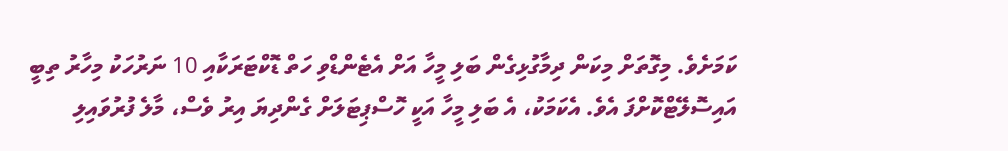ކަމަށެވެ. މިގޮތަށް މިކަން ދިމާގުޅިގެން ބަލި މީހާ އަށް އެޓެންޑްވި ހަތް ޑޮކްޓަރަކާއި 10 ނަރުހަކު މިހާރު ތިބީ އައިސޮލޭޓްކޮށްފަ އެވެ. އެކަމަކު، އެ ބަލި މީހާ އަކީ ހޮސްޕިޓަލަށް ގެންދިޔަ އިރު ވެސް، މާލެ ފުރުވައިލި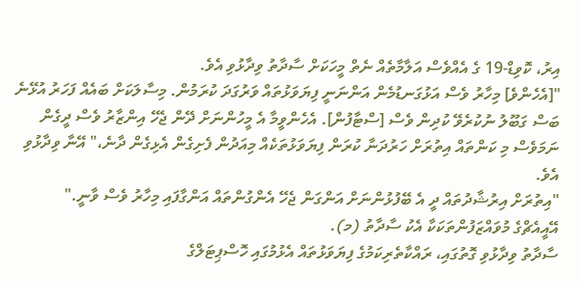އިރު، ކޮވިޑް-19 ގެ އެއްވެސް އަލާމާތެއް ނެތް މީހަކަށް ސާދާތު ވިދާޅުވި އެވެ.
"[އެހެންވެ] މިހާރު ވެސް އަޅުގަނޑުމެން އަންނަނީ ފިޔަވަޅުތައް ވަރުގަދަ ކުރަމުން. މިސާލަކަށް ބައެއް ފަހަރު އުޅޭނެ ބަސް ގަބޫލު ނުކުރެވޭ ކުދިން ވެސް [ސްޓާފުން]. އެހެންވީމާ އެ މީހުންނަށް ދޭން ޖެހޭ އިންޒާރު ވެސް ދީގެން ނަމަވެސް މި ކަންތައް އިތުރަށް ހަރުދަނާ ކުރަން ފިޔަވަޅުތަކެއް މިއަދުން ފެށިގެން އެޅިގެން ދާނެ،" އޭނާ ވިދާޅުވި އެވެ.
"އިތުރަށް އިރުޝާދުތައް ދީ އެ ބޭފުޅުންނަށް އަންގަން ޖެހޭ އެންގުންތައް އަންގާފައި މިހާރު ވެސް ވާނީ."
އޭއީއެޗްގެ މުވައްޒަފުންތަކަކާ އެކު ސާދާތު (މ).
ސާދާތު ވިދާޅުވި ގޮތުގައި، ރައްކާތެރިކަމުގެ ފިޔަވަޅުތައް އެޅުމުގައި ހޮސްޕިޓަލްގެ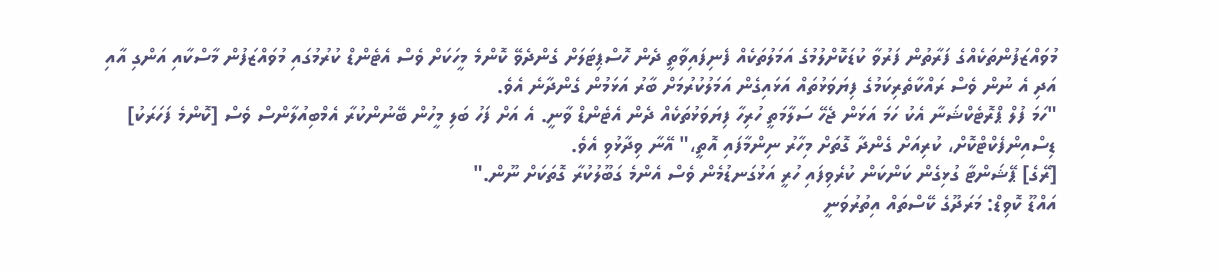މުވައްޒަފުންތަކެއްގެ ފަރާތުން ފަރުވާ ކުޑަކޮށްލުމުގެ އަމަލުތަކެއް ފެނިފައިވާތީ ދެން ހޮސްޕިޓަލަށް ގެންދެވޭ ކޮންމެ މީހަކަށް ވެސް އެޓެންޑް ކުރުމުގައި މުވައްޒަފުން މާސްކާއި އަންގި އާއި އަދި އެ ނުން ވެސް ރައްކާތެރިކަމުގެ ފިޔަވަޅުތައް އަޅައިގެން އަމަލުކުރުމަށް ބާރު އަޅަމުން ގެންދާނެ އެވެ.
"ހަމަ ފުލް ޕްރޮޓެކްޝަނާ އެކު ހަމަ އަޅަން ޖެހޭ ސަލާމަތީ ހުރިހާ ފިޔަވަޅުތަކެއް ދެން އެޓެންޑް ވާނީ. އެ އަށް ފަހު ބަލި މީހުން ބޭނުންކުރާ އެމްބިއުލާންސް ވެސް [ކޮންމެ ފަހަރަކު] ޑިސްއިންފެކްޓްކޮށް، ކުރިއަށް ގެންދާ ގޮތަށް މިހާރު ނިންމާފައި އޮތީ،" އޭނާ ވިދާޅުވި އެވެ.
[ރޭގެ] ޕޭޝަންޓާ ގުޅިގެން ކަންކަން ކުރެވިފައި ހުރީ އަޅުގަނޑުމެން ވެސް އެންމެ ގަބޫލުކުރާ ގޮތަކަށް ނޫން."
އައްޑޫ ކޮވިޑް: މަރަދޫގެ ކޭސްތައް އިތުރުވަނީ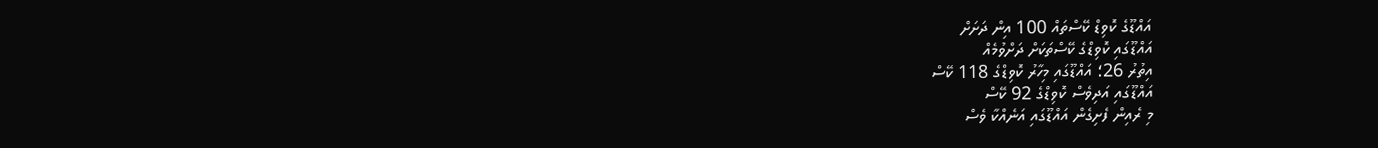އައްޑޫގެ ކޮވިޑް ކޭސްތައް 100 އިން ދަށަށް
އައްޑޫގައި ކޮވިޑްގެ ކޭސްތަކަށް ދަށްވުމެއް
އިތުރު 26؛ އައްޑޫގައި މިހާރު ކޮވިޑްގެ 118 ކޭސް
އައްޑޫގައި އަދިވެސް ކޮވިޑްގެ 92 ކޭސް
މި ރެއިން ފެށިގެން އައްޑޫގައި އަނެއްކާ ވެސް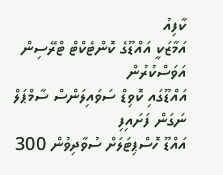ކާފިއު
އަމާޒަކީ އައްޑޫގެ ކޮންޓެކްޓް ޓްރޭސިން އަވަސްކުރުން
އައްޑޫގައި ކޮވިޑް ސަވައިލަންސް ސާމްޕަލް ނަގަން ފަށައިފި
އައްޑޫ ހޮސްޕިޓަލަށް ސުވާދިވުން 300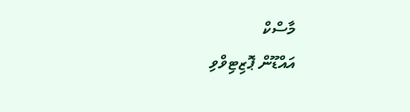މާސްކް
އައްޑޫން ޕޮޒިޓިވްވި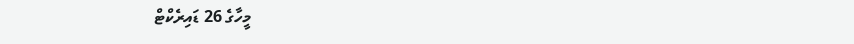މީހާގެ 26 ޑައިރެކްޓް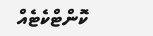ކޮންޓްކެޓެއް